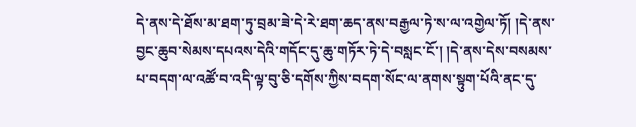དེ་ནས་དེ་ཐོས་མ་ཐག་ཏུ་བྲམ་ཟེ་དེ་རེ་ཐག་ཆད་ནས་བརྒྱལ་ཏེ་ས་ལ་འགྱེལ་ཏོ། །དེ་ནས་བྱང་ཆུབ་སེམས་དཔའས་དེའི་གདོང་དུ་ཆུ་གཏོར་ཏེ་དེ་བསླང་ངོ་། །དེ་ནས་དེས་བསམས་པ་བདག་ལ་འཚོ་བ་འདི་ལྟ་བུ་ཅི་དགོས་ཀྱིས་བདག་སོང་ལ་ནགས་སྟུག་པོའི་ནང་དུ་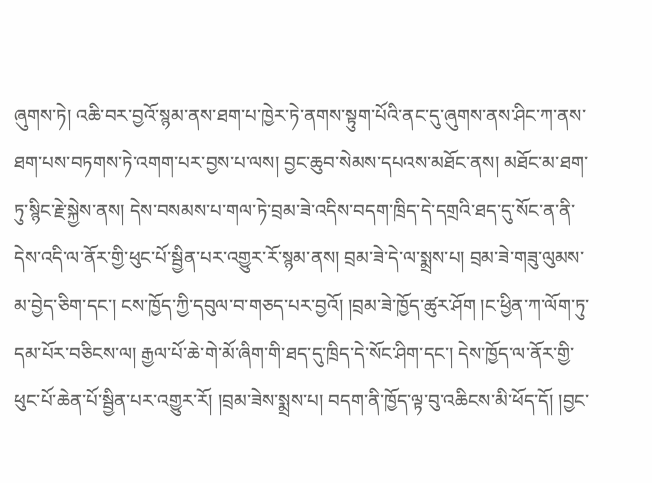ཞུགས་ཏེ། འཆི་བར་བྱའོ་སྙམ་ནས་ཐག་པ་ཁྱེར་ཏེ་ནགས་སྟུག་པོའི་ནང་དུ་ཞུགས་ནས་ཤིང་ཀ་ནས་ཐག་པས་བཏགས་ཏེ་འགག་པར་བྱས་པ་ལས། བྱང་ཆུབ་སེམས་དཔའས་མཐོང་ནས། མཐོང་མ་ཐག་ཏུ་སྙིང་རྗེ་སྐྱེས་ནས། དེས་བསམས་པ་གལ་ཏེ་བྲམ་ཟེ་འདིས་བདག་ཁྲིད་དེ་དགྲའི་ཐད་དུ་སོང་ན་ནི་དེས་འདི་ལ་ནོར་གྱི་ཕུང་པོ་སྦྱིན་པར་འགྱུར་རོ་སྙམ་ནས། བྲམ་ཟེ་དེ་ལ་སྨྲས་པ། བྲམ་ཟེ་གཟུ་ལུམས་མ་བྱེད་ཅིག་དང་། ངས་ཁྱོད་ཀྱི་དབུལ་བ་གཅད་པར་བྱའོ། །བྲམ་ཟེ་ཁྱོད་ཚུར་ཤོག །ང་ཕྱིན་ཀ་ལོག་ཏུ་དམ་པོར་བཅིངས་ལ། རྒྱལ་པོ་ཆེ་གེ་མོ་ཞིག་གི་ཐད་དུ་ཁྲིད་དེ་སོང་ཤིག་དང་། དེས་ཁྱོད་ལ་ནོར་གྱི་ཕུང་པོ་ཆེན་པོ་སྦྱིན་པར་འགྱུར་རོ། །བྲམ་ཟེས་སྨྲས་པ། བདག་ནི་ཁྱོད་ལྟ་བུ་འཆིངས་མི་ཕོད་དོ། །བྱང་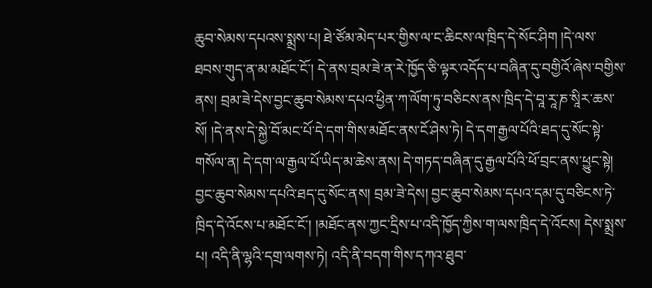ཆུབ་སེམས་དཔའས་སྨྲས་པ། ཐེ་ཙོམ་མེད་པར་གྱིས་ལ་ང་ཆིངས་ལ་ཁྲིད་དེ་སོང་ཤིག །དེ་ལས་ཐབས་གུད་ན་མ་མཐོང་ངོ་། དེ་ནས་བྲམ་ཟེ་ན་རེ་ཁྱོད་ཅི་ལྟར་འདོད་པ་བཞིན་དུ་བགྱིའོ་ཞེས་བགྱིས་ནས། བྲམ་ཟེ་དེས་བྱང་ཆུབ་སེམས་དཔའ་ཕྱིན་ཀ་ལོག་ཏུ་བཅིངས་ནས་ཁྲིད་དེ་བཱ་རཱ་ཎ་སཱིར་ཆས་སོ། །དེ་ནས་དེ་སྐྱེ་བོ་མང་པོ་དེ་དག་གིས་མཐོང་ནས་ངོ་ཤེས་ཏེ། དེ་དག་རྒྱལ་པོའི་ཐད་དུ་སོང་སྟེ་གསོལ་ན། དེ་དག་ལ་རྒྱལ་པོ་ཡིད་མ་ཆེས་ནས། དེ་གཏད་བཞིན་དུ་རྒྱལ་པོའི་ཕོ་བྲང་ནས་ཕྱུང་སྟེ། བྱང་ཆུབ་སེམས་དཔའི་ཐད་དུ་སོང་ནས། བྲམ་ཟེ་དེས། བྱང་ཆུབ་སེམས་དཔའ་དམ་དུ་བཅིངས་ཏེ་ཁྲིད་དེ་འོངས་པ་མཐོང་ངོ་། །མཐོང་ནས་ཀྱང་དྲིས་པ་འདི་ཁྱོད་ཀྱིས་ག་ལས་ཁྲིད་དེ་འོངས། དེས་སྨྲས་པ། འདི་ནི་ལྷའི་དགྲ་ལགས་ཏེ། འདི་ནི་བདག་གིས་དཀའ་ཐུབ་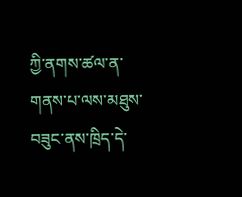ཀྱི་ནགས་ཚལ་ན་གནས་པ་ལས་མཐུས་བཟུང་ནས་ཁྲིད་དེ་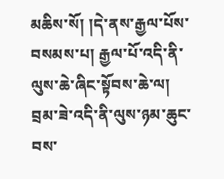མཆིས་སོ། །དེ་ནས་རྒྱལ་པོས་བསམས་པ། རྒྱལ་པོ་འདི་ནི་ལུས་ཆེ་ཞིང་སྟོབས་ཆེ་ལ། བྲམ་ཟེ་འདི་ནི་ལུས་ཉམ་ཆུང་བས་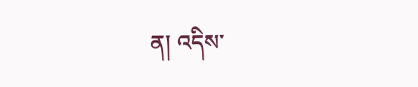ན། འདིས་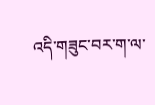འདི་གཟུང་བར་ག་ལ་